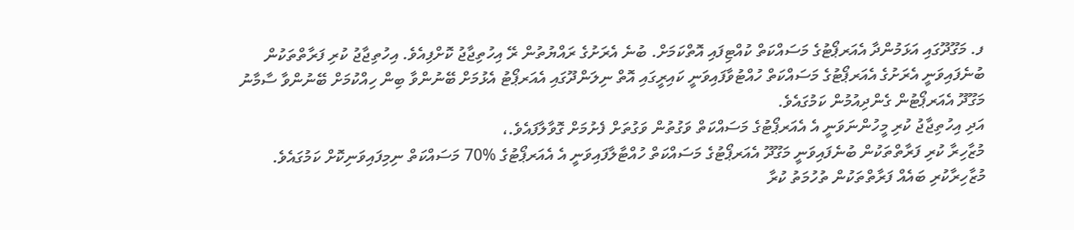ފ. މަގޫދޫގައި އަޅަމުންދާ އެއަރޕޯޓުގެ މަސައްކަތް ކުއްޓިފައި އޮތްކަމަށް. ބުނެ އެރަށުގެ ރައްޔުތުން ރޭ އިހުތިޖާޖު ކޮށްފިއެވެ. އިހުތިޖާޖު ކުރި ފަރާތްތަކުން ބުނެފައިވަނީ އެރަށުގެ އެއަރޕޯޓުގެ މަސައްކަތް ހުއްޓުވާފައިވަނީ ކައިރީގައި އޮތް ނިލަންދޫގައި އެއަރޕޯޓު އެޅުމަށް ބޭނުންވާ ބިން ހިއްކުމަށް ބޭނުންވާ ސާމާނު މަގޫދޫ އެއަރޕޯޓުން ގެންދިއުމުން ކަމުގައެވެ.
އަދި އިހުތިޖާޖު ކުރި މީހުންނަވަނީ އެ އެއަރޕޯޓުގެ މަސައްކަތް ވަގުތުން ވަގުތަށް ފެށުމަށް ގޮވާލާފައެވެ.،
މުޒާހިރާ ކުރި ފަރާތްތަކުން ބުނެފައިވަނީ މަގޫދޫ އެއަރޕޯޓުގެ މަސައްކަތް ހުއްޓާލާފައިވަނީ އެ އެއަރޕޯޓުގެ %70 މަސައްކަތް ނިމިފައިވަނިކޮށް ކަމުގައެވެ.
މުޒާހިރާކުރި ބައެއް ފަރާތްތަކުން ތުހުމަތު ކުރާ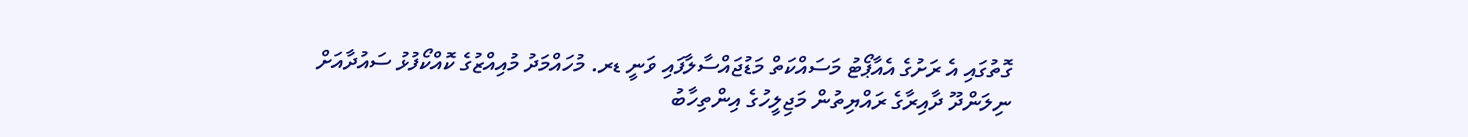ގޮތުގައި އެ ރަށުގެ އެއާޕޯޓު މަސައްކަތް މަޑުޖައްސާލާފައި ވަނީ ޑރ. މުހައްމަދު މުއިއްޒުގެ ކޮއްކޯފުޅު ސައުދާއަށް ނިލަންދޫ ދާއިރާގެ ރައްޔިތުން މަޖިލީހުގެ އިންތިހާބު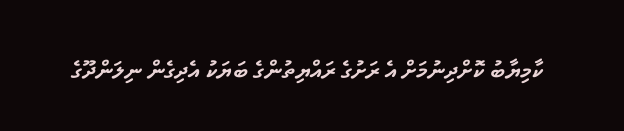ކާމިޔާބު ކޮށްދިނުމަށް އެ ރަށުގެ ރައްޔިތުންގެ ބަޔަކު އެދިގެން ނިލަންދޫގެ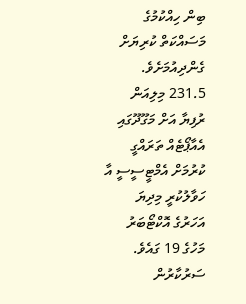ބިން ހިއްކުމުގެ މަސައްކަތް ކުރިޔަށް ގެންދިއުމަށެވެ.
231.5 މިލިއަން ރުފިޔާ އަށް މަގޫދޫގައި އެއާޕޯޓެއް ތަރައްގީ ކުރުމަށް އެމްޓީސީސީ އާ ހަވާލުކުރީ މިދިޔަ އަހަރުގެ އޮކްޓޯބަރު މަހުގެ 19 ގައެވެ. ސަރުކާރުން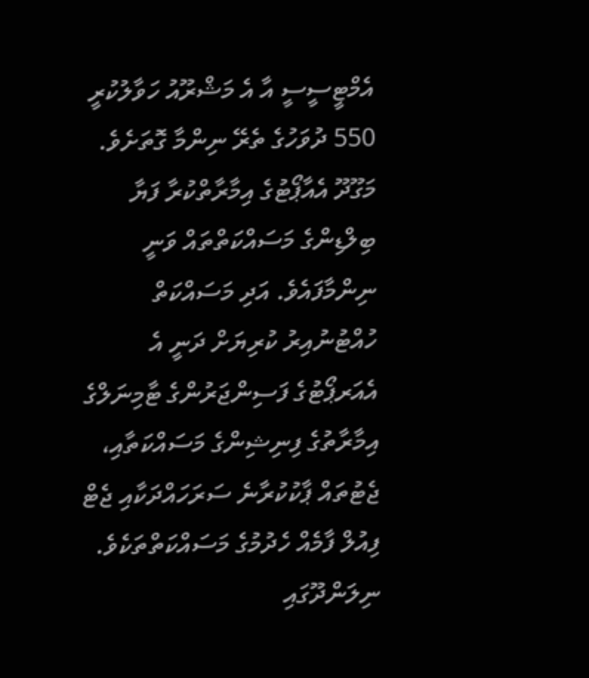އެމްޓީސީސީ އާ އެ މަޝްރޫއު ހަވާލުކުރީ 550 ދުވަހުގެ ތެރޭ ނިންމާ ގޮތަށެވެ.
މަގޫދޫ އެއާޕޯޓުގެ އިމާރާތްކުރާ ފަޔާ ބިލްޑިންގެ މަސައްކަތްތައް ވަނީ ނިންމާފައެވެ. އަދި މަސައްކަތް ހުއްޓުނުއިރު ކުރިޔަށް ދަނީ އެ އެއަރޕޯޓުގެ ފަސިންޖަރުންގެ ޓާމިނަލްގެ އިމާރާތުގެ ފިނިޝިންގެ މަސައްކަތާއި، ޖެޓުތައް ޕާކުކުރާނެ ސަރަހައްދަކާއި ޖެޓް ފިއުލް ފާމެއް ހެދުމުގެ މަސައްކަތްތަކެވެ.
ނިލަންދޫގައި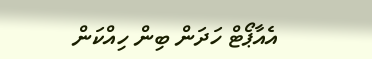އެއާޕޯޓް ހަދަން ބިން ހިއްކަން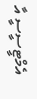އެމްޓީސީސީ އާ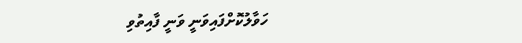ހަވާލުކޮށްފައިވަނީ ވަނީ ފާއިތުވި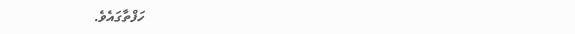ހަފްތާގައެވެ.